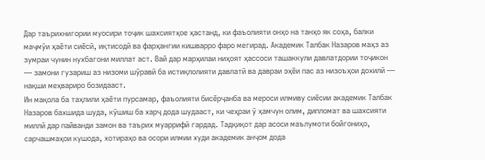Дар таърихнигории муосири тоҷик шахсиятҳое ҳастанд, ки фаъолияти онҳо на танҳо як соҳа, балки маҷмӯи ҳаёти сиёсӣ, иқтисодӣ ва фарҳангии кишварро фаро мегирад. Академик Талбак Назаров маҳз аз зумраи чунин нухбагони миллат аст. Вай дар марҳилаи ниҳоят ҳассоси ташаккули давлатдории тоҷикон — замони гузариш аз низоми шӯравӣ ба истиқлолияти давлатӣ ва давраи эҳёи пас аз низоъҳои дохилӣ — нақши меҳвариро бозидааст.
Ин мақола ба таҳлили ҳаёти пурсамар, фаъолияти бисёрҷанба ва мероси илмиву сиёсии академик Талбак Назаров бахшида шуда, кӯшиш ба харҷ дода шудааст, ки чеҳраи ӯ ҳамчун олим, дипломат ва шахсияти миллӣ дар пайванди замон ва таърих муаррифӣ гардад. Тадқиқот дар асоси маълумоти бойгониҳо, сарчашмаҳои кушода, хотираҳо ва осори илмии худи академик анҷом дода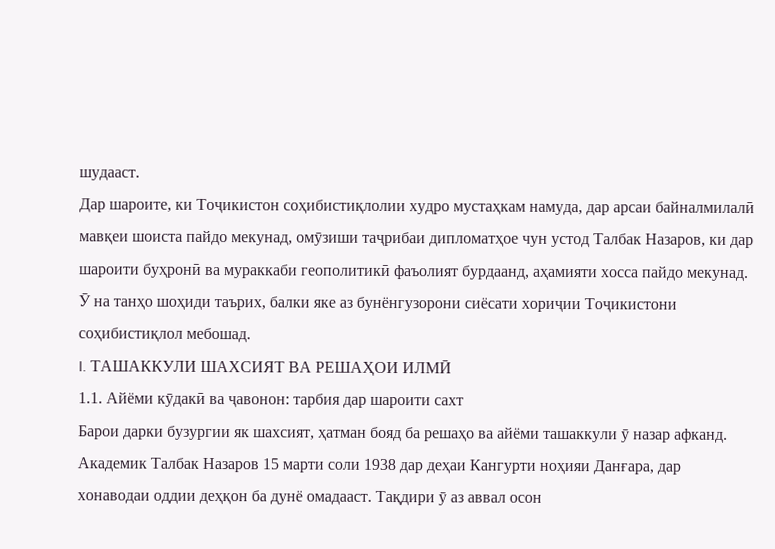шудааст.
Дар шароите, ки Тоҷикистон соҳибистиқлолии худро мустаҳкам намуда, дар арсаи байналмилалӣ мавқеи шоиста пайдо мекунад, омӯзиши таҷрибаи дипломатҳое чун устод Талбак Назаров, ки дар шароити буҳронӣ ва мураккаби геополитикӣ фаъолият бурдаанд, аҳамияти хосса пайдо мекунад. Ӯ на танҳо шоҳиди таърих, балки яке аз бунёнгузорони сиёсати хориҷии Тоҷикистони соҳибистиқлол мебошад.
I. ТАШАККУЛИ ШАХСИЯТ ВА РЕШАҲОИ ИЛМӢ
1.1. Айёми кӯдакӣ ва ҷавонон: тарбия дар шароити сахт
Барои дарки бузургии як шахсият, ҳатман бояд ба решаҳо ва айёми ташаккули ӯ назар афканд. Академик Талбак Назаров 15 марти соли 1938 дар деҳаи Кангурти ноҳияи Данғара, дар хонаводаи оддии деҳқон ба дунё омадааст. Тақдири ӯ аз аввал осон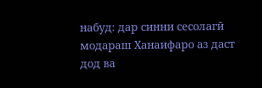набуд: дар синни сесолагӣ модараш Ханаифаро аз даст дод ва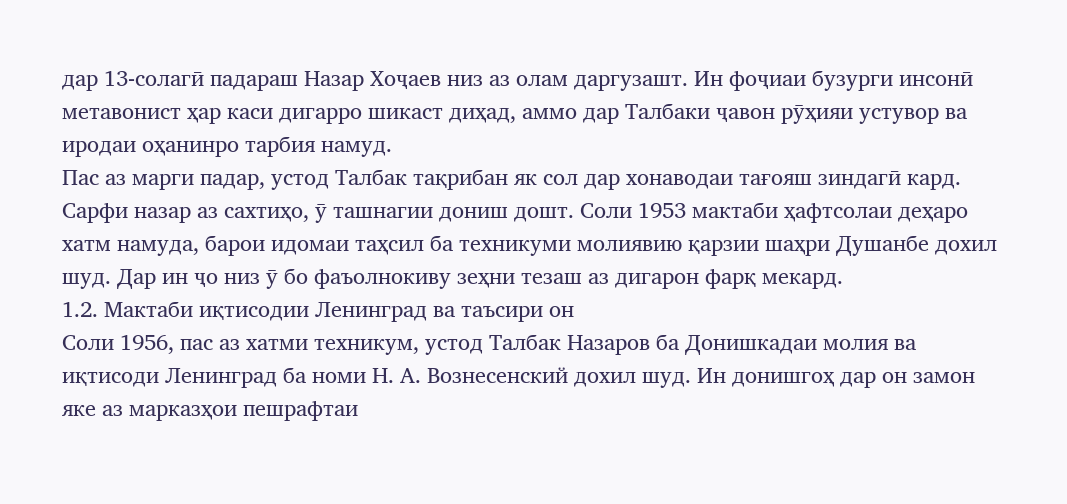дар 13-солагӣ падараш Назар Хоҷаев низ аз олам даргузашт. Ин фоҷиаи бузурги инсонӣ метавонист ҳар каси дигарро шикаст диҳад, аммо дар Талбаки ҷавон рӯҳияи устувор ва иродаи оҳанинро тарбия намуд.
Пас аз марги падар, устод Талбак тақрибан як сол дар хонаводаи тағояш зиндагӣ кард. Сарфи назар аз сахтиҳо, ӯ ташнагии дониш дошт. Соли 1953 мактаби ҳафтсолаи деҳаро хатм намуда, барои идомаи таҳсил ба техникуми молиявию қарзии шаҳри Душанбе дохил шуд. Дар ин ҷо низ ӯ бо фаъолнокиву зеҳни тезаш аз дигарон фарқ мекард.
1.2. Мактаби иқтисодии Ленинград ва таъсири он
Соли 1956, пас аз хатми техникум, устод Талбак Назаров ба Донишкадаи молия ва иқтисоди Ленинград ба номи Н. А. Вознесенский дохил шуд. Ин донишгоҳ дар он замон яке аз марказҳои пешрафтаи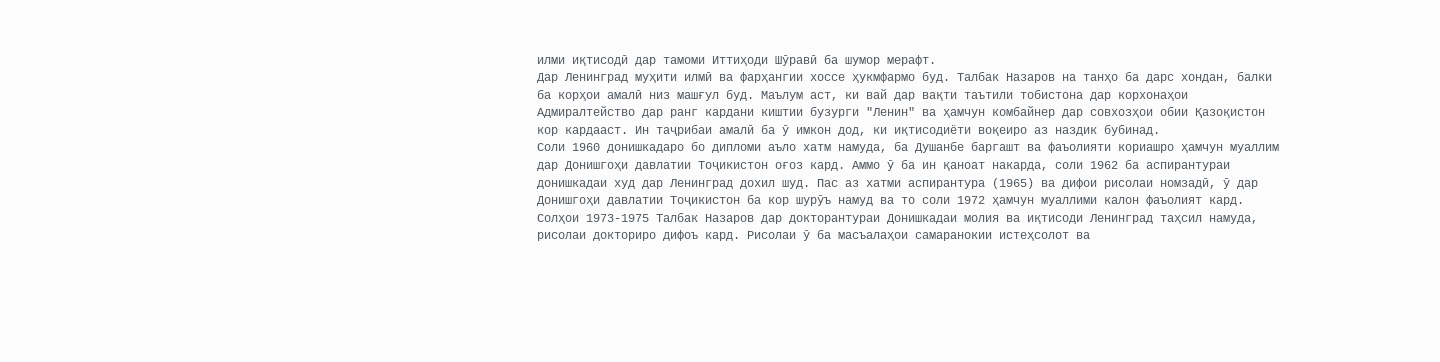илми иқтисодӣ дар тамоми Иттиҳоди Шӯравӣ ба шумор мерафт.
Дар Ленинград муҳити илмӣ ва фарҳангии хоссе ҳукмфармо буд. Талбак Назаров на танҳо ба дарс хондан, балки ба корҳои амалӣ низ машғул буд. Маълум аст, ки вай дар вақти таътили тобистона дар корхонаҳои Адмиралтейство дар ранг кардани киштии бузурги "Ленин" ва ҳамчун комбайнер дар совхозҳои обии Қазоқистон кор кардааст. Ин таҷрибаи амалӣ ба ӯ имкон дод, ки иқтисодиёти воқеиро аз наздик бубинад.
Соли 1960 донишкадаро бо дипломи аъло хатм намуда, ба Душанбе баргашт ва фаъолияти кориашро ҳамчун муаллим дар Донишгоҳи давлатии Тоҷикистон оғоз кард. Аммо ӯ ба ин қаноат накарда, соли 1962 ба аспирантураи донишкадаи худ дар Ленинград дохил шуд. Пас аз хатми аспирантура (1965) ва дифои рисолаи номзадӣ, ӯ дар Донишгоҳи давлатии Тоҷикистон ба кор шурӯъ намуд ва то соли 1972 ҳамчун муаллими калон фаъолият кард.
Солҳои 1973-1975 Талбак Назаров дар докторантураи Донишкадаи молия ва иқтисоди Ленинград таҳсил намуда, рисолаи докториро дифоъ кард. Рисолаи ӯ ба масъалаҳои самаранокии истеҳсолот ва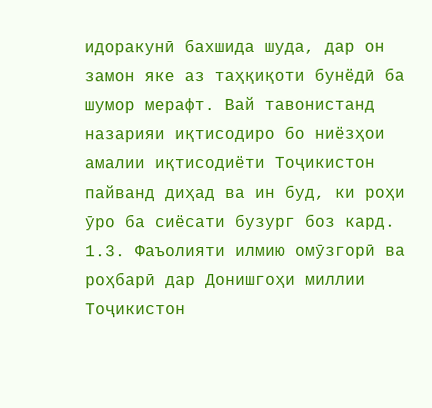идоракунӣ бахшида шуда, дар он замон яке аз таҳқиқоти бунёдӣ ба шумор мерафт. Вай тавонистанд назарияи иқтисодиро бо ниёзҳои амалии иқтисодиёти Тоҷикистон пайванд диҳад ва ин буд, ки роҳи ӯро ба сиёсати бузург боз кард.
1.3. Фаъолияти илмию омӯзгорӣ ва роҳбарӣ дар Донишгоҳи миллии Тоҷикистон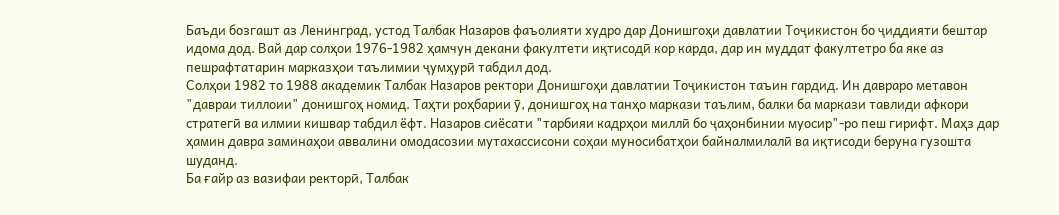Баъди бозгашт аз Ленинград, устод Талбак Назаров фаъолияти худро дар Донишгоҳи давлатии Тоҷикистон бо ҷиддияти бештар идома дод. Вай дар солҳои 1976-1982 ҳамчун декани факултети иқтисодӣ кор карда, дар ин муддат факултетро ба яке аз пешрафтатарин марказҳои таълимии ҷумҳурӣ табдил дод.
Солҳои 1982 то 1988 академик Талбак Назаров ректори Донишгоҳи давлатии Тоҷикистон таъин гардид. Ин давраро метавон "давраи тиллоии" донишгоҳ номид. Таҳти роҳбарии ӯ, донишгоҳ на танҳо маркази таълим, балки ба маркази тавлиди афкори стратегӣ ва илмии кишвар табдил ёфт. Назаров сиёсати "тарбияи кадрҳои миллӣ бо ҷаҳонбинии муосир"-ро пеш гирифт. Маҳз дар ҳамин давра заминаҳои аввалини омодасозии мутахассисони соҳаи муносибатҳои байналмилалӣ ва иқтисоди беруна гузошта шуданд.
Ба ғайр аз вазифаи ректорӣ, Талбак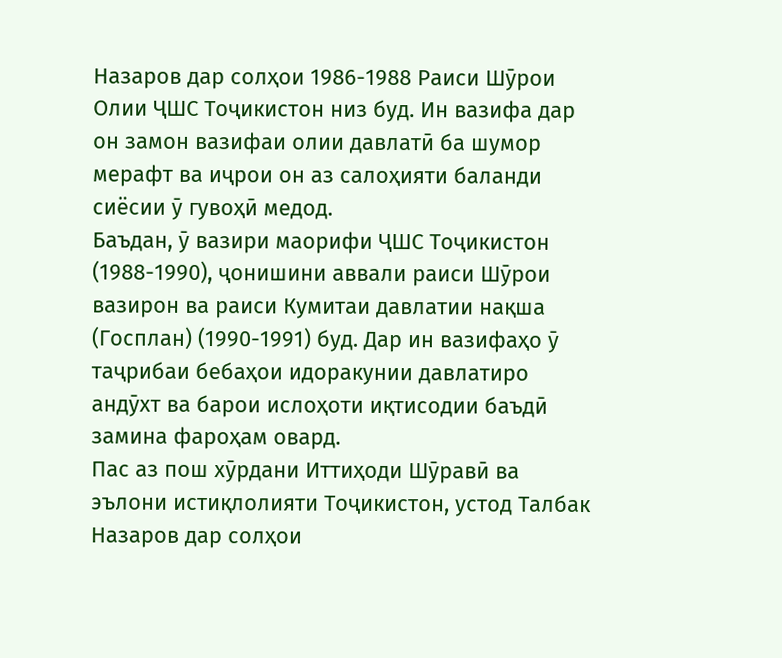Назаров дар солҳои 1986-1988 Раиси Шӯрои Олии ҶШС Тоҷикистон низ буд. Ин вазифа дар он замон вазифаи олии давлатӣ ба шумор мерафт ва иҷрои он аз салоҳияти баланди сиёсии ӯ гувоҳӣ медод.
Баъдан, ӯ вазири маорифи ҶШС Тоҷикистон (1988-1990), ҷонишини аввали раиси Шӯрои вазирон ва раиси Кумитаи давлатии нақша (Госплан) (1990-1991) буд. Дар ин вазифаҳо ӯ таҷрибаи бебаҳои идоракунии давлатиро андӯхт ва барои ислоҳоти иқтисодии баъдӣ замина фароҳам овард.
Пас аз пош хӯрдани Иттиҳоди Шӯравӣ ва эълони истиқлолияти Тоҷикистон, устод Талбак Назаров дар солҳои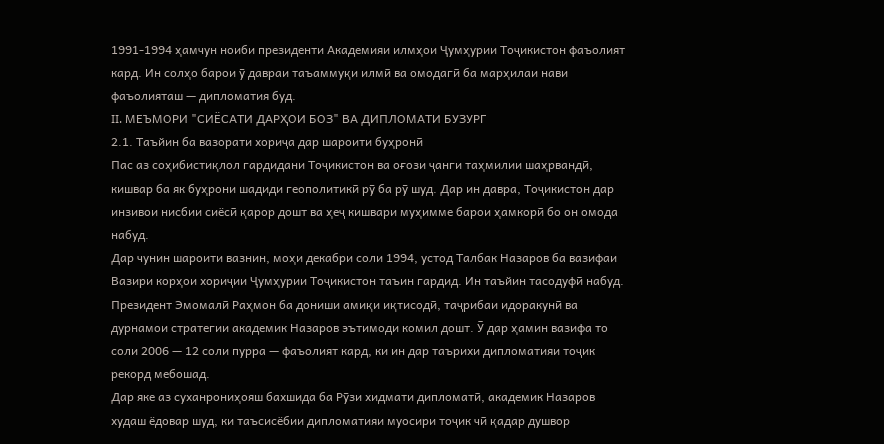1991-1994 ҳамчун ноиби президенти Академияи илмҳои Ҷумҳурии Тоҷикистон фаъолият кард. Ин солҳо барои ӯ давраи таъаммуқи илмӣ ва омодагӣ ба марҳилаи нави фаъолияташ — дипломатия буд.
II. МЕЪМОРИ "СИЁСАТИ ДАРҲОИ БОЗ" ВА ДИПЛОМАТИ БУЗУРГ
2.1. Таъйин ба вазорати хориҷа дар шароити буҳронӣ
Пас аз соҳибистиқлол гардидани Тоҷикистон ва оғози ҷанги таҳмилии шаҳрвандӣ, кишвар ба як буҳрони шадиди геополитикӣ рӯ ба рӯ шуд. Дар ин давра, Тоҷикистон дар инзивои нисбии сиёсӣ қарор дошт ва ҳеҷ кишвари муҳимме барои ҳамкорӣ бо он омода набуд.
Дар чунин шароити вазнин, моҳи декабри соли 1994, устод Талбак Назаров ба вазифаи Вазири корҳои хориҷии Ҷумҳурии Тоҷикистон таъин гардид. Ин таъйин тасодуфӣ набуд. Президент Эмомалӣ Раҳмон ба дониши амиқи иқтисодӣ, таҷрибаи идоракунӣ ва дурнамои стратегии академик Назаров эътимоди комил дошт. Ӯ дар ҳамин вазифа то соли 2006 — 12 соли пурра — фаъолият кард, ки ин дар таърихи дипломатияи тоҷик рекорд мебошад.
Дар яке аз суханрониҳояш бахшида ба Рӯзи хидмати дипломатӣ, академик Назаров худаш ёдовар шуд, ки таъсисёбии дипломатияи муосири тоҷик чӣ қадар душвор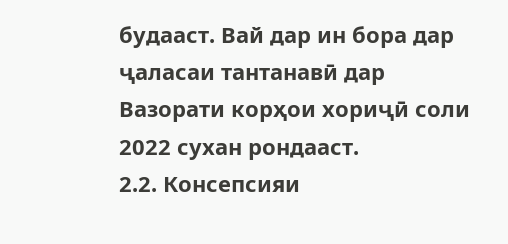будааст. Вай дар ин бора дар ҷаласаи тантанавӣ дар Вазорати корҳои хориҷӣ соли 2022 сухан рондааст.
2.2. Консепсияи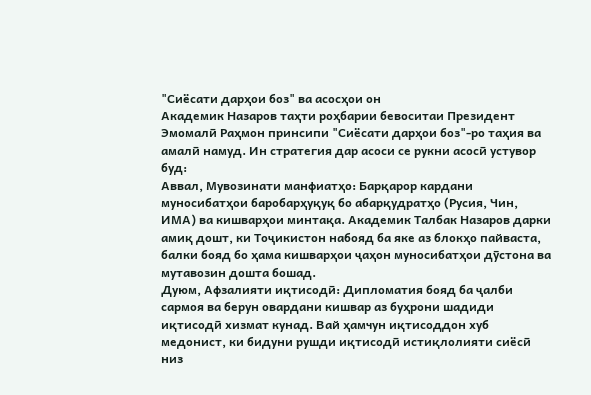"Сиёсати дарҳои боз" ва асосҳои он
Академик Назаров таҳти роҳбарии бевоситаи Президент Эмомалӣ Раҳмон принсипи "Сиёсати дарҳои боз"-ро таҳия ва амалӣ намуд. Ин стратегия дар асоси се рукни асосӣ устувор буд:
Аввал, Мувозинати манфиатҳо: Барқарор кардани муносибатҳои баробарҳуқуқ бо абарқудратҳо (Русия, Чин, ИМА) ва кишварҳои минтақа. Академик Талбак Назаров дарки амиқ дошт, ки Тоҷикистон набояд ба яке аз блокҳо пайваста, балки бояд бо ҳама кишварҳои ҷаҳон муносибатҳои дӯстона ва мутавозин дошта бошад.
Дуюм, Афзалияти иқтисодӣ: Дипломатия бояд ба ҷалби сармоя ва берун овардани кишвар аз буҳрони шадиди иқтисодӣ хизмат кунад. Вай ҳамчун иқтисоддон хуб медонист, ки бидуни рушди иқтисодӣ истиқлолияти сиёсӣ низ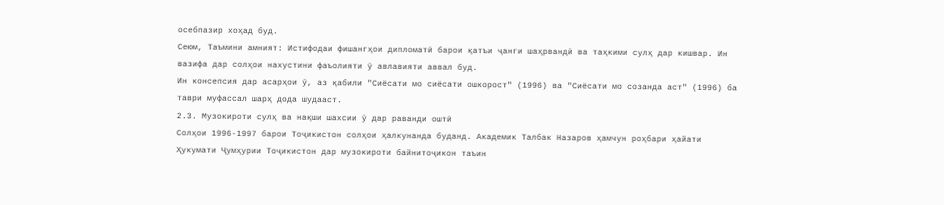осебпазир хоҳад буд.
Сеюм, Таъмини амният: Истифодаи фишангҳои дипломатӣ барои қатъи ҷанги шаҳрвандӣ ва таҳкими сулҳ дар кишвар. Ин вазифа дар солҳои нахустини фаъолияти ӯ авлавияти аввал буд.
Ин консепсия дар асарҳои ӯ, аз қабили "Сиёсати мо сиёсати ошкорост" (1996) ва "Сиёсати мо созанда аст" (1996) ба таври муфассал шарҳ дода шудааст.
2.3. Музокироти сулҳ ва нақши шахсии ӯ дар раванди оштӣ
Солҳои 1996-1997 барои Тоҷикистон солҳои ҳалкунанда буданд. Академик Талбак Назаров ҳамчун роҳбари ҳайати Ҳукумати Ҷумҳурии Тоҷикистон дар музокироти байнитоҷикон таъин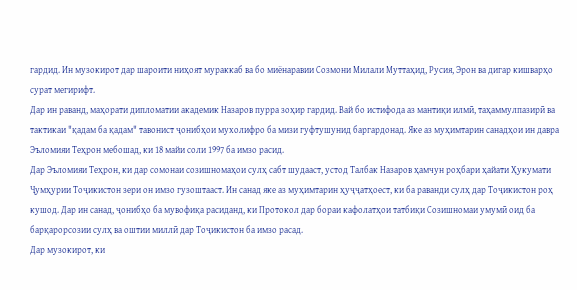гардид. Ин музокирот дар шароити ниҳоят мураккаб ва бо миёнаравии Созмони Милали Муттаҳид, Русия, Эрон ва дигар кишварҳо сурат мегирифт.
Дар ин раванд, маҳорати дипломатии академик Назаров пурра зоҳир гардид. Вай бо истифода аз мантиқи илмӣ, таҳаммулпазирӣ ва тактикаи "қадам ба қадам" тавонист ҷонибҳои мухолифро ба мизи гуфтушунид баргардонад. Яке аз муҳимтарин санадҳои ин давра Эъломияи Теҳрон мебошад, ки 18 майи соли 1997 ба имзо расид.
Дар Эъломияи Теҳрон, ки дар сомонаи созишномаҳои сулҳ сабт шудааст, устод Талбак Назаров ҳамчун роҳбари ҳайати Ҳукумати Ҷумҳурии Тоҷикистон зери он имзо гузоштааст. Ин санад яке аз муҳимтарин ҳуҷҷатҳоест, ки ба раванди сулҳ дар Тоҷикистон роҳ кушод. Дар ин санад, ҷонибҳо ба мувофиқа расиданд, ки Протокол дар бораи кафолатҳои татбиқи Созишномаи умумӣ оид ба барқарорсозии сулҳ ва оштии миллӣ дар Тоҷикистон ба имзо расад.
Дар музокирот, ки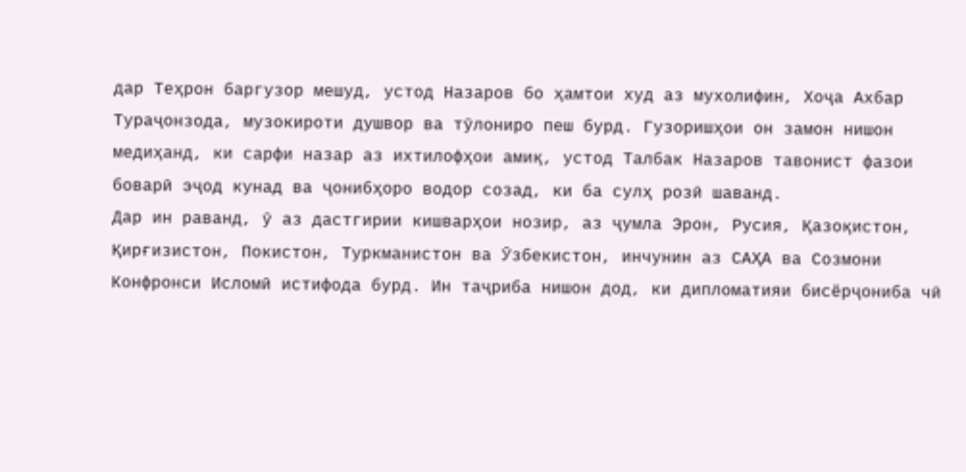дар Теҳрон баргузор мешуд, устод Назаров бо ҳамтои худ аз мухолифин, Хоҷа Ахбар Тураҷонзода, музокироти душвор ва тӯлониро пеш бурд. Гузоришҳои он замон нишон медиҳанд, ки сарфи назар аз ихтилофҳои амиқ, устод Талбак Назаров тавонист фазои боварӣ эҷод кунад ва ҷонибҳоро водор созад, ки ба сулҳ розӣ шаванд.
Дар ин раванд, ӯ аз дастгирии кишварҳои нозир, аз ҷумла Эрон, Русия, Қазоқистон, Қирғизистон, Покистон, Туркманистон ва Ӯзбекистон, инчунин аз САҲА ва Созмони Конфронси Исломӣ истифода бурд. Ин таҷриба нишон дод, ки дипломатияи бисёрҷониба чӣ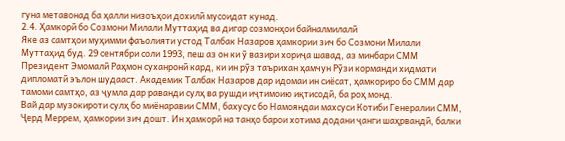гуна метавонад ба ҳалли низоъҳои дохилӣ мусоидат кунад.
2.4. Ҳамкорӣ бо Созмони Милали Муттаҳид ва дигар созмонҳои байналмилалӣ
Яке аз самтҳои муҳимми фаъолияти устод Талбак Назаров ҳамкории зич бо Созмони Милали Муттаҳид буд. 29 сентябри соли 1993, пеш аз он ки ӯ вазири хориҷа шавад, аз минбари СММ Президент Эмомалӣ Раҳмон суханронӣ кард, ки ин рӯз таърихан ҳамчун Рӯзи корманди хидмати дипломатӣ эълон шудааст. Академик Талбак Назаров дар идомаи ин сиёсат, ҳамкориро бо СММ дар тамоми самтҳо, аз ҷумла дар раванди сулҳ ва рушди иҷтимоию иқтисодӣ, ба роҳ монд.
Вай дар музокироти сулҳ бо миёнаравии СММ, бахусус бо Намояндаи махсуси Котиби Генералии СММ, Ҷерд Меррем, ҳамкории зич дошт. Ин ҳамкорӣ на танҳо барои хотима додани ҷанги шаҳрвандӣ, балки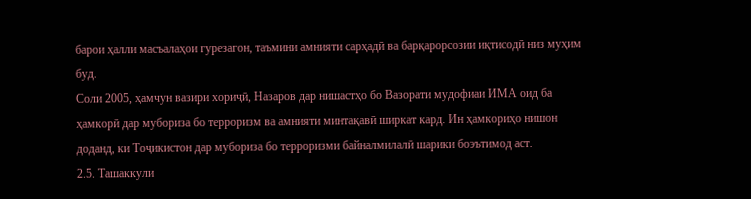барои ҳалли масъалаҳои гурезагон, таъмини амнияти сарҳадӣ ва барқарорсозии иқтисодӣ низ муҳим буд.
Соли 2005, ҳамчун вазири хориҷӣ, Назаров дар нишастҳо бо Вазорати мудофиаи ИМА оид ба ҳамкорӣ дар мубориза бо терроризм ва амнияти минтақавӣ ширкат кард. Ин ҳамкориҳо нишон доданд, ки Тоҷикистон дар мубориза бо терроризми байналмилалӣ шарики боэътимод аст.
2.5. Ташаккули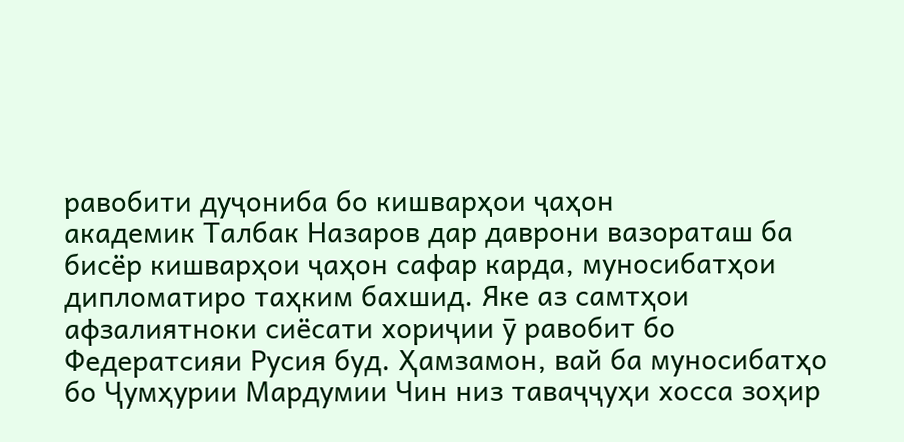равобити дуҷониба бо кишварҳои ҷаҳон
академик Талбак Назаров дар даврони вазораташ ба бисёр кишварҳои ҷаҳон сафар карда, муносибатҳои дипломатиро таҳким бахшид. Яке аз самтҳои афзалиятноки сиёсати хориҷии ӯ равобит бо Федератсияи Русия буд. Ҳамзамон, вай ба муносибатҳо бо Ҷумҳурии Мардумии Чин низ таваҷҷуҳи хосса зоҳир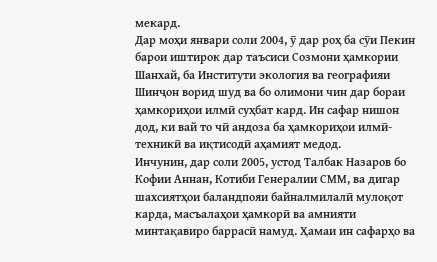мекард.
Дар моҳи январи соли 2004, ӯ дар роҳ ба сӯи Пекин барои иштирок дар таъсиси Созмони ҳамкории Шанхай, ба Институти экология ва географияи Шинҷон ворид шуд ва бо олимони чин дар бораи ҳамкориҳои илмӣ суҳбат кард. Ин сафар нишон дод, ки вай то чӣ андоза ба ҳамкориҳои илмӣ-техникӣ ва иқтисодӣ аҳамият медод.
Инчунин, дар соли 2005, устод Талбак Назаров бо Кофии Аннан, Котиби Генералии СММ, ва дигар шахсиятҳои баландпояи байналмилалӣ мулоқот карда, масъалаҳои ҳамкорӣ ва амнияти минтақавиро баррасӣ намуд. Ҳамаи ин сафарҳо ва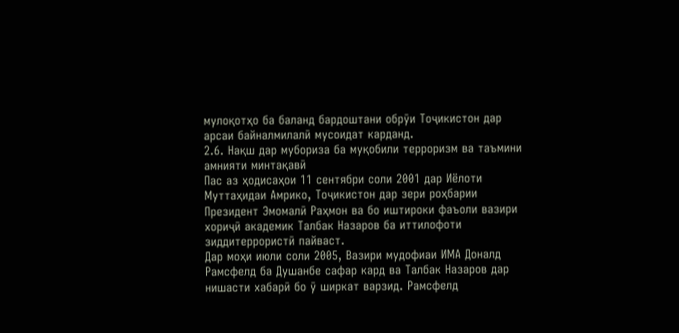мулоқотҳо ба баланд бардоштани обрӯи Тоҷикистон дар арсаи байналмилалӣ мусоидат карданд.
2.6. Нақш дар мубориза ба муқобили терроризм ва таъмини амнияти минтақавӣ
Пас аз ҳодисаҳои 11 сентябри соли 2001 дар Иёлоти Муттаҳидаи Амрико, Тоҷикистон дар зери роҳбарии Президент Эмомалӣ Раҳмон ва бо иштироки фаъоли вазири хориҷӣ академик Талбак Назаров ба иттилофоти зиддитеррористӣ пайваст.
Дар моҳи июли соли 2005, Вазири мудофиаи ИМА Доналд Рамсфелд ба Душанбе сафар кард ва Талбак Назаров дар нишасти хабарӣ бо ӯ ширкат варзид. Рамсфелд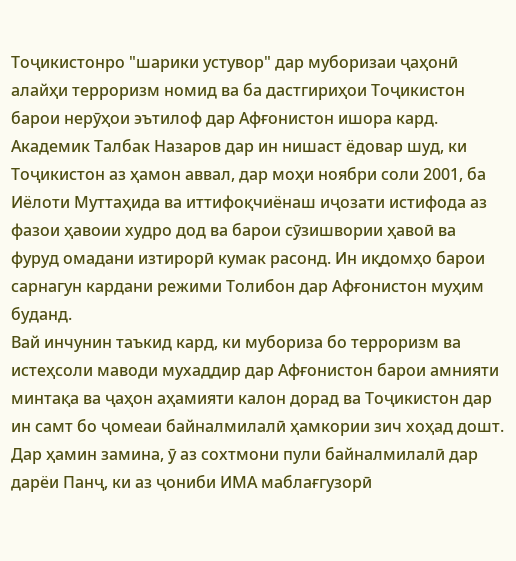Тоҷикистонро "шарики устувор" дар муборизаи ҷаҳонӣ алайҳи терроризм номид ва ба дастгириҳои Тоҷикистон барои нерӯҳои эътилоф дар Афғонистон ишора кард.
Академик Талбак Назаров дар ин нишаст ёдовар шуд, ки Тоҷикистон аз ҳамон аввал, дар моҳи ноябри соли 2001, ба Иёлоти Муттаҳида ва иттифоқчиёнаш иҷозати истифода аз фазои ҳавоии худро дод ва барои сӯзишвории ҳавоӣ ва фуруд омадани изтирорӣ кумак расонд. Ин иқдомҳо барои сарнагун кардани режими Толибон дар Афғонистон муҳим буданд.
Вай инчунин таъкид кард, ки мубориза бо терроризм ва истеҳсоли маводи мухаддир дар Афғонистон барои амнияти минтақа ва ҷаҳон аҳамияти калон дорад ва Тоҷикистон дар ин самт бо ҷомеаи байналмилалӣ ҳамкории зич хоҳад дошт. Дар ҳамин замина, ӯ аз сохтмони пули байналмилалӣ дар дарёи Панҷ, ки аз ҷониби ИМА маблағгузорӣ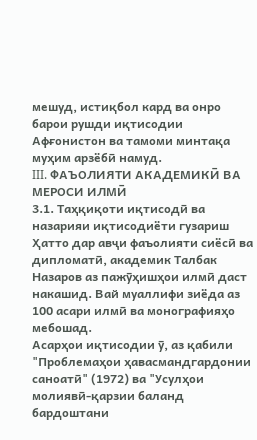мешуд, истиқбол кард ва онро барои рушди иқтисодии Афғонистон ва тамоми минтақа муҳим арзёбӣ намуд.
III. ФАЪОЛИЯТИ АКАДЕМИКӢ ВА МЕРОСИ ИЛМӢ
3.1. Таҳқиқоти иқтисодӣ ва назарияи иқтисодиёти гузариш
Ҳатто дар авҷи фаъолияти сиёсӣ ва дипломатӣ, академик Талбак Назаров аз пажӯҳишҳои илмӣ даст накашид. Вай муаллифи зиёда аз 100 асари илмӣ ва монографияҳо мебошад.
Асарҳои иқтисодии ӯ, аз қабили "Проблемаҳои ҳавасмандгардонии саноатӣ" (1972) ва "Усулҳои молиявӣ-қарзии баланд бардоштани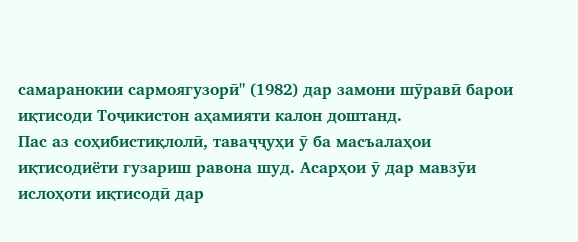самаранокии сармоягузорӣ" (1982) дар замони шӯравӣ барои иқтисоди Тоҷикистон аҳамияти калон доштанд.
Пас аз соҳибистиқлолӣ, таваҷҷуҳи ӯ ба масъалаҳои иқтисодиёти гузариш равона шуд. Асарҳои ӯ дар мавзӯи ислоҳоти иқтисодӣ дар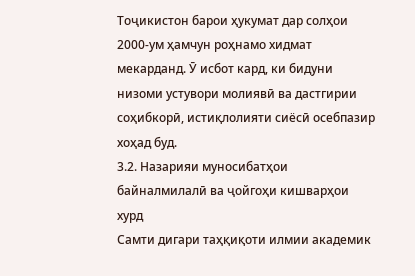Тоҷикистон барои ҳукумат дар солҳои 2000-ум ҳамчун роҳнамо хидмат мекарданд. Ӯ исбот кард, ки бидуни низоми устувори молиявӣ ва дастгирии соҳибкорӣ, истиқлолияти сиёсӣ осебпазир хоҳад буд.
3.2. Назарияи муносибатҳои байналмилалӣ ва ҷойгоҳи кишварҳои хурд
Самти дигари таҳқиқоти илмии академик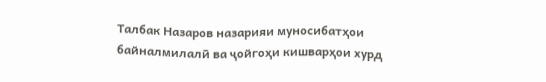Талбак Назаров назарияи муносибатҳои байналмилалӣ ва ҷойгоҳи кишварҳои хурд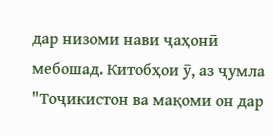дар низоми нави ҷаҳонӣ мебошад. Китобҳои ӯ, аз ҷумла "Тоҷикистон ва мақоми он дар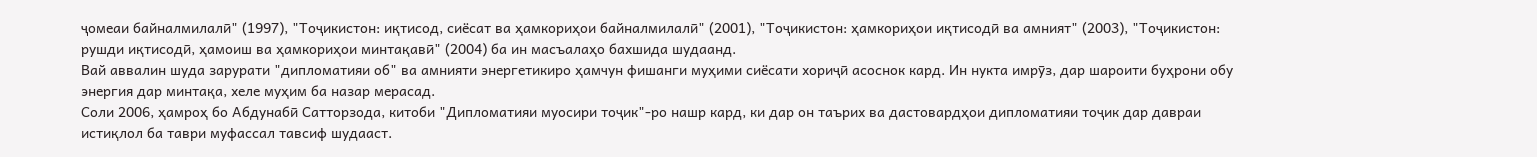ҷомеаи байналмилалӣ" (1997), "Тоҷикистон: иқтисод, сиёсат ва ҳамкориҳои байналмилалӣ" (2001), "Тоҷикистон: ҳамкориҳои иқтисодӣ ва амният" (2003), "Тоҷикистон: рушди иқтисодӣ, ҳамоиш ва ҳамкориҳои минтақавӣ" (2004) ба ин масъалаҳо бахшида шудаанд.
Вай аввалин шуда зарурати "дипломатияи об" ва амнияти энергетикиро ҳамчун фишанги муҳими сиёсати хориҷӣ асоснок кард. Ин нукта имрӯз, дар шароити буҳрони обу энергия дар минтақа, хеле муҳим ба назар мерасад.
Соли 2006, ҳамроҳ бо Абдунабӣ Сатторзода, китоби "Дипломатияи муосири тоҷик"-ро нашр кард, ки дар он таърих ва дастовардҳои дипломатияи тоҷик дар давраи истиқлол ба таври муфассал тавсиф шудааст.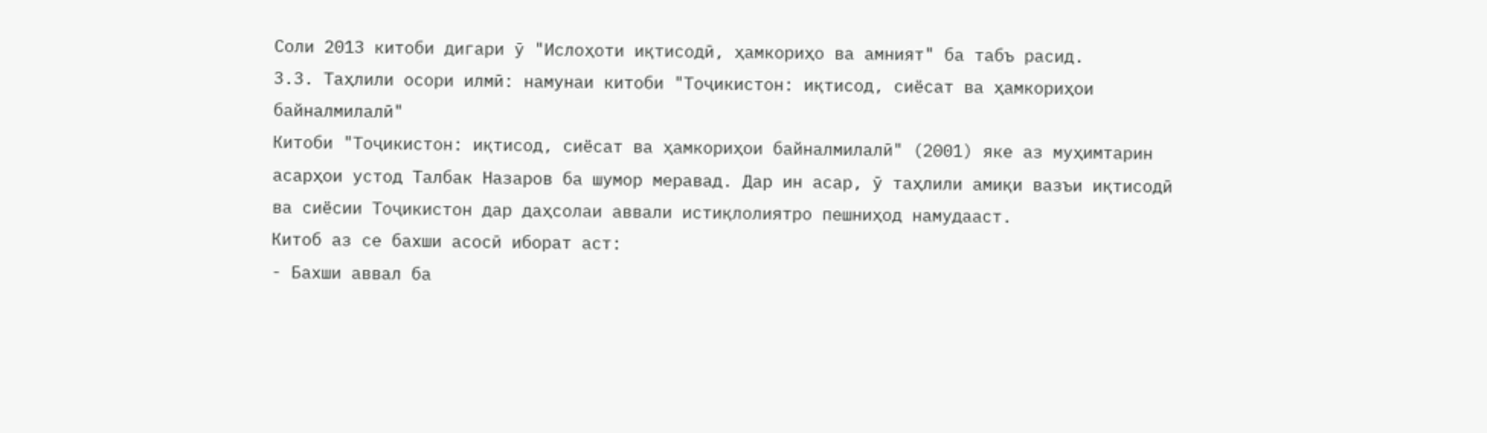Соли 2013 китоби дигари ӯ "Ислоҳоти иқтисодӣ, ҳамкориҳо ва амният" ба табъ расид.
3.3. Таҳлили осори илмӣ: намунаи китоби "Тоҷикистон: иқтисод, сиёсат ва ҳамкориҳои байналмилалӣ"
Китоби "Тоҷикистон: иқтисод, сиёсат ва ҳамкориҳои байналмилалӣ" (2001) яке аз муҳимтарин асарҳои устод Талбак Назаров ба шумор меравад. Дар ин асар, ӯ таҳлили амиқи вазъи иқтисодӣ ва сиёсии Тоҷикистон дар даҳсолаи аввали истиқлолиятро пешниҳод намудааст.
Китоб аз се бахши асосӣ иборат аст:
- Бахши аввал ба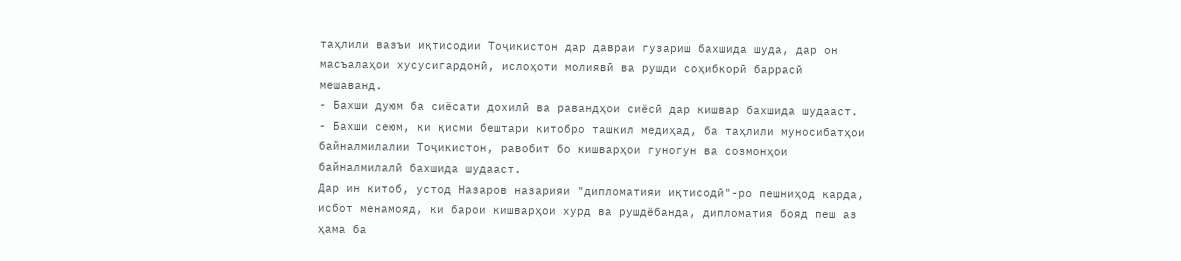таҳлили вазъи иқтисодии Тоҷикистон дар давраи гузариш бахшида шуда, дар он масъалаҳои хусусигардонӣ, ислоҳоти молиявӣ ва рушди соҳибкорӣ баррасӣ мешаванд.
- Бахши дуюм ба сиёсати дохилӣ ва равандҳои сиёсӣ дар кишвар бахшида шудааст.
- Бахши сеюм, ки қисми бештари китобро ташкил медиҳад, ба таҳлили муносибатҳои байналмилалии Тоҷикистон, равобит бо кишварҳои гуногун ва созмонҳои байналмилалӣ бахшида шудааст.
Дар ин китоб, устод Назаров назарияи "дипломатияи иқтисодӣ"-ро пешниҳод карда, исбот менамояд, ки барои кишварҳои хурд ва рушдёбанда, дипломатия бояд пеш аз ҳама ба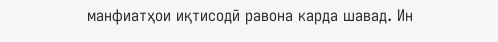манфиатҳои иқтисодӣ равона карда шавад. Ин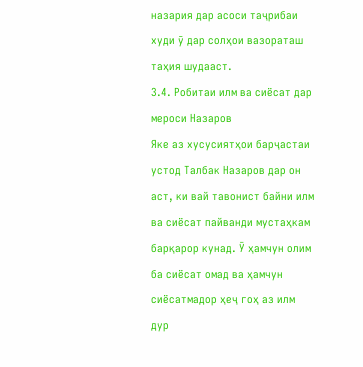назария дар асоси таҷрибаи худи ӯ дар солҳои вазораташ таҳия шудааст.
3.4. Робитаи илм ва сиёсат дар мероси Назаров
Яке аз хусусиятҳои барҷастаи устод Талбак Назаров дар он аст, ки вай тавонист байни илм ва сиёсат пайванди мустаҳкам барқарор кунад. Ӯ ҳамчун олим ба сиёсат омад ва ҳамчун сиёсатмадор ҳеҷ гоҳ аз илм дур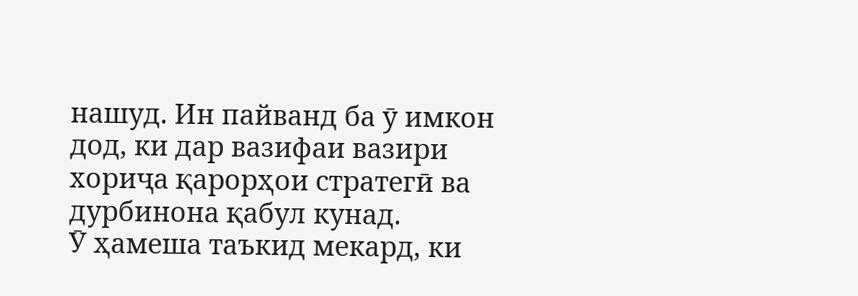нашуд. Ин пайванд ба ӯ имкон дод, ки дар вазифаи вазири хориҷа қарорҳои стратегӣ ва дурбинона қабул кунад.
Ӯ ҳамеша таъкид мекард, ки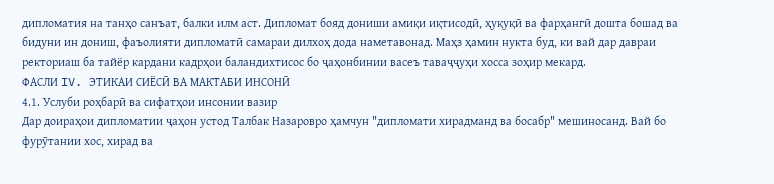дипломатия на танҳо санъат, балки илм аст. Дипломат бояд дониши амиқи иқтисодӣ, ҳуқуқӣ ва фарҳангӣ дошта бошад ва бидуни ин дониш, фаъолияти дипломатӣ самараи дилхоҳ дода наметавонад. Маҳз ҳамин нукта буд, ки вай дар давраи ректориаш ба тайёр кардани кадрҳои баландихтисос бо ҷаҳонбинии васеъ таваҷҷуҳи хосса зоҳир мекард.
ФАСЛИ IV. ЭТИКАИ СИЁСӢ ВА МАКТАБИ ИНСОНӢ
4.1. Услуби роҳбарӣ ва сифатҳои инсонии вазир
Дар доираҳои дипломатии ҷаҳон устод Талбак Назаровро ҳамчун "дипломати хирадманд ва босабр" мешиносанд. Вай бо фурӯтании хос, хирад ва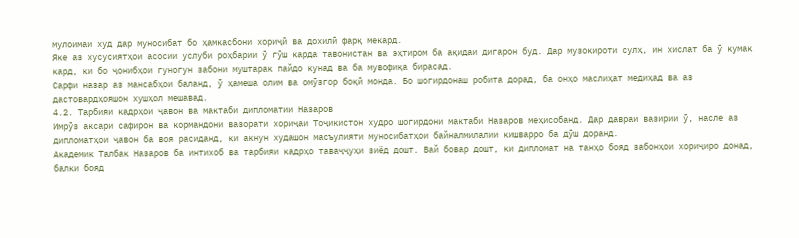мулоимаи худ дар муносибат бо ҳамкасбони хориҷӣ ва дохилӣ фарқ мекард.
Яке аз хусусиятҳои асосии услуби роҳбарии ӯ гӯш карда тавонистан ва эҳтиром ба ақидаи дигарон буд. Дар музокироти сулҳ, ин хислат ба ӯ кумак кард, ки бо ҷонибҳои гуногун забони муштарак пайдо кунад ва ба мувофиқа бирасад.
Сарфи назар аз мансабҳои баланд, ӯ ҳамеша олим ва омӯзгор боқӣ монда. Бо шогирдонаш робита дорад, ба онҳо маслиҳат медиҳад ва аз дастовардҳояшон хушҳол мешавад.
4.2. Тарбияи кадрҳои ҷавон ва мактаби дипломатии Назаров
Имрӯз аксари сафирон ва кормандони вазорати хориҷаи Тоҷикистон худро шогирдони мактаби Назаров меҳисобанд. Дар давраи вазирии ӯ, насле аз дипломатҳои ҷавон ба воя расиданд, ки акнун худашон масъулияти муносибатҳои байналмилалии кишварро ба дӯш доранд.
Академик Талбак Назаров ба интихоб ва тарбияи кадрҳо таваҷҷуҳи зиёд дошт. Вай бовар дошт, ки дипломат на танҳо бояд забонҳои хориҷиро донад, балки бояд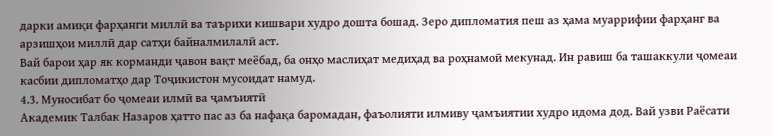дарки амиқи фарҳанги миллӣ ва таърихи кишвари худро дошта бошад. Зеро дипломатия пеш аз ҳама муаррифии фарҳанг ва арзишҳои миллӣ дар сатҳи байналмилалӣ аст.
Вай барои ҳар як корманди ҷавон вақт меёбад, ба онҳо маслиҳат медиҳад ва роҳнамоӣ мекунад. Ин равиш ба ташаккули ҷомеаи касбии дипломатҳо дар Тоҷикистон мусоидат намуд.
4.3. Муносибат бо ҷомеаи илмӣ ва ҷамъиятӣ
Академик Талбак Назаров ҳатто пас аз ба нафақа баромадан, фаъолияти илмиву ҷамъиятии худро идома дод. Вай узви Раёсати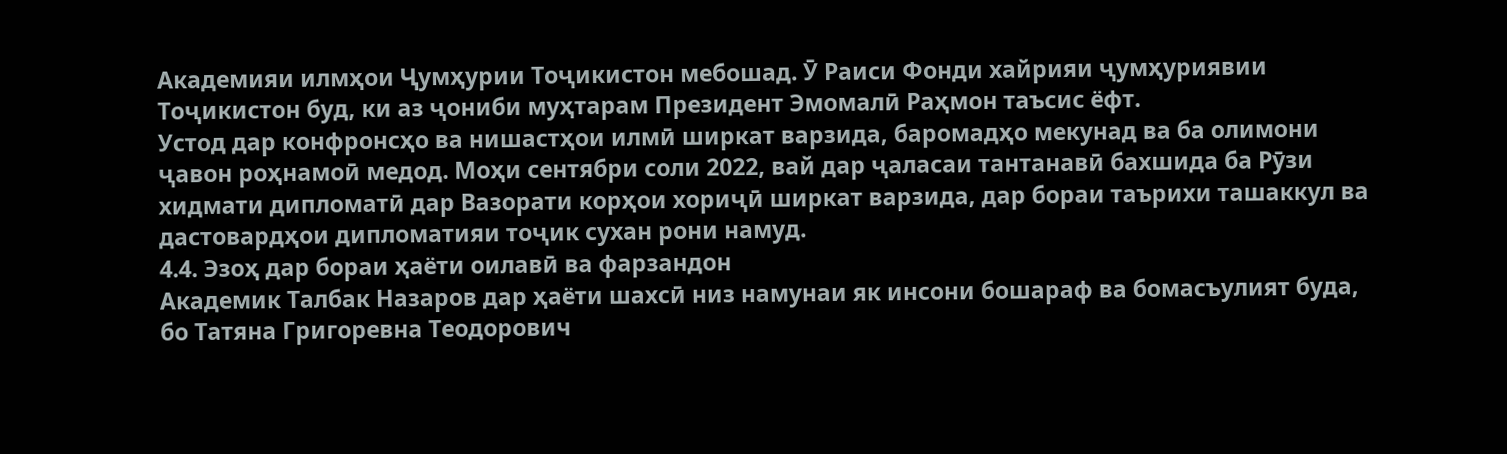Академияи илмҳои Ҷумҳурии Тоҷикистон мебошад. Ӯ Раиси Фонди хайрияи ҷумҳуриявии Тоҷикистон буд, ки аз ҷониби муҳтарам Президент Эмомалӣ Раҳмон таъсис ёфт.
Устод дар конфронсҳо ва нишастҳои илмӣ ширкат варзида, баромадҳо мекунад ва ба олимони ҷавон роҳнамоӣ медод. Моҳи сентябри соли 2022, вай дар ҷаласаи тантанавӣ бахшида ба Рӯзи хидмати дипломатӣ дар Вазорати корҳои хориҷӣ ширкат варзида, дар бораи таърихи ташаккул ва дастовардҳои дипломатияи тоҷик сухан рони намуд.
4.4. Эзоҳ дар бораи ҳаёти оилавӣ ва фарзандон
Академик Талбак Назаров дар ҳаёти шахсӣ низ намунаи як инсони бошараф ва бомасъулият буда, бо Татяна Григоревна Теодорович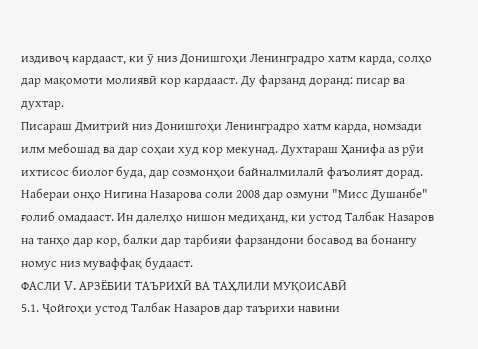издивоҷ кардааст, ки ӯ низ Донишгоҳи Ленинградро хатм карда, солҳо дар мақомоти молиявӣ кор кардааст. Ду фарзанд доранд: писар ва духтар.
Писараш Дмитрий низ Донишгоҳи Ленинградро хатм карда, номзади илм мебошад ва дар соҳаи худ кор мекунад. Духтараш Ҳанифа аз рӯи ихтисос биолог буда, дар созмонҳои байналмилалӣ фаъолият дорад. Набераи онҳо Нигина Назарова соли 2008 дар озмуни "Мисс Душанбе" ғолиб омадааст. Ин далелҳо нишон медиҳанд, ки устод Талбак Назаров на танҳо дар кор, балки дар тарбияи фарзандони босавод ва бонангу номус низ муваффақ будааст.
ФАСЛИ V. АРЗЁБИИ ТАЪРИХӢ ВА ТАҲЛИЛИ МУҚОИСАВӢ
5.1. Ҷойгоҳи устод Талбак Назаров дар таърихи навини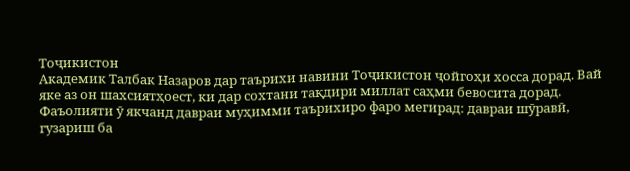Тоҷикистон
Академик Талбак Назаров дар таърихи навини Тоҷикистон ҷойгоҳи хосса дорад. Вай яке аз он шахсиятҳоест, ки дар сохтани тақдири миллат саҳми бевосита дорад. Фаъолияти ӯ якчанд давраи муҳимми таърихиро фаро мегирад: давраи шӯравӣ, гузариш ба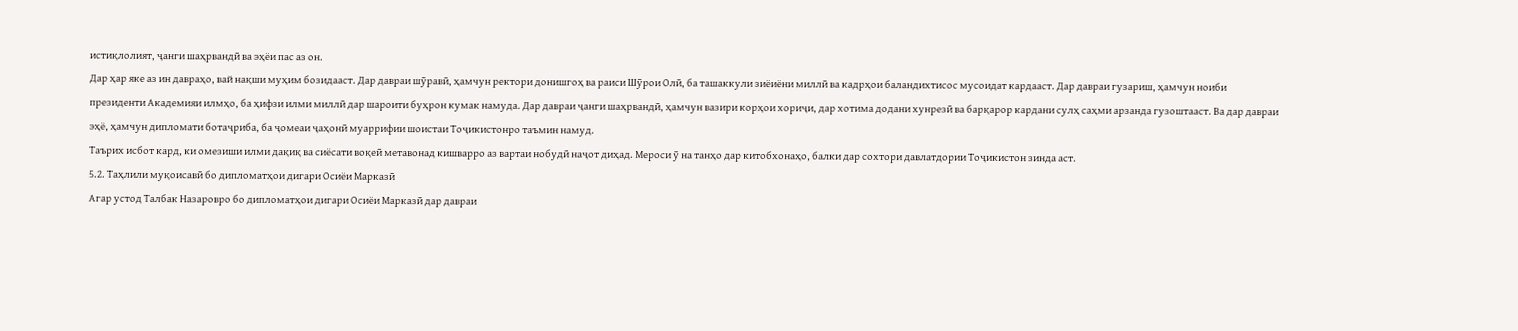истиқлолият, ҷанги шаҳрвандӣ ва эҳёи пас аз он.
Дар ҳар яке аз ин давраҳо, вай нақши муҳим бозидааст. Дар давраи шӯравӣ, ҳамчун ректори донишгоҳ ва раиси Шӯрои Олӣ, ба ташаккули зиёиёни миллӣ ва кадрҳои баландихтисос мусоидат кардааст. Дар давраи гузариш, ҳамчун ноиби президенти Академияи илмҳо, ба ҳифзи илми миллӣ дар шароити буҳрон кумак намуда. Дар давраи ҷанги шаҳрвандӣ, ҳамчун вазири корҳои хориҷи, дар хотима додани хунрезӣ ва барқарор кардани сулҳ саҳми арзанда гузоштааст. Ва дар давраи эҳё, ҳамчун дипломати ботаҷриба, ба ҷомеаи ҷаҳонӣ муаррифии шоистаи Тоҷикистонро таъмин намуд.
Таърих исбот кард, ки омезиши илми дақиқ ва сиёсати воқеӣ метавонад кишварро аз вартаи нобудӣ наҷот диҳад. Мероси ӯ на танҳо дар китобхонаҳо, балки дар сохтори давлатдории Тоҷикистон зинда аст.
5.2. Таҳлили муқоисавӣ бо дипломатҳои дигари Осиёи Марказӣ
Агар устод Талбак Назаровро бо дипломатҳои дигари Осиёи Марказӣ дар давраи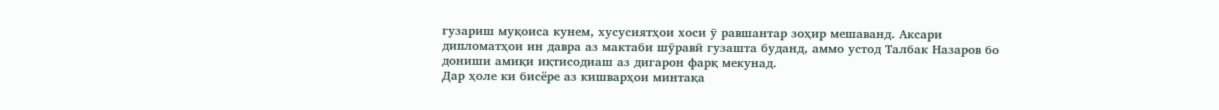гузариш муқоиса кунем, хусусиятҳои хоси ӯ равшантар зоҳир мешаванд. Аксари дипломатҳои ин давра аз мактаби шӯравӣ гузашта буданд, аммо устод Талбак Назаров бо дониши амиқи иқтисодиаш аз дигарон фарқ мекунад.
Дар ҳоле ки бисёре аз кишварҳои минтақа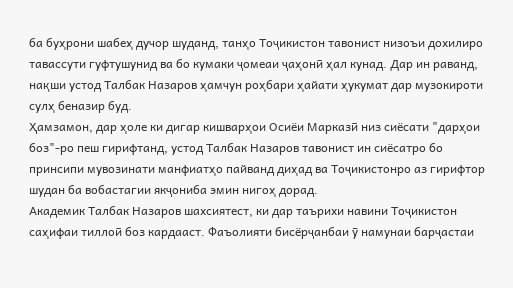ба буҳрони шабеҳ дучор шуданд, танҳо Тоҷикистон тавонист низоъи дохилиро тавассути гуфтушунид ва бо кумаки ҷомеаи ҷаҳонӣ ҳал кунад. Дар ин раванд, нақши устод Талбак Назаров ҳамчун роҳбари ҳайати ҳукумат дар музокироти сулҳ беназир буд.
Ҳамзамон, дар ҳоле ки дигар кишварҳои Осиёи Марказӣ низ сиёсати "дарҳои боз"-ро пеш гирифтанд, устод Талбак Назаров тавонист ин сиёсатро бо принсипи мувозинати манфиатҳо пайванд диҳад ва Тоҷикистонро аз гирифтор шудан ба вобастагии якҷониба эмин нигоҳ дорад.
Академик Талбак Назаров шахсиятест, ки дар таърихи навини Тоҷикистон саҳифаи тиллоӣ боз кардааст. Фаъолияти бисёрҷанбаи ӯ намунаи барҷастаи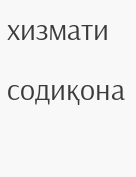хизмати содиқона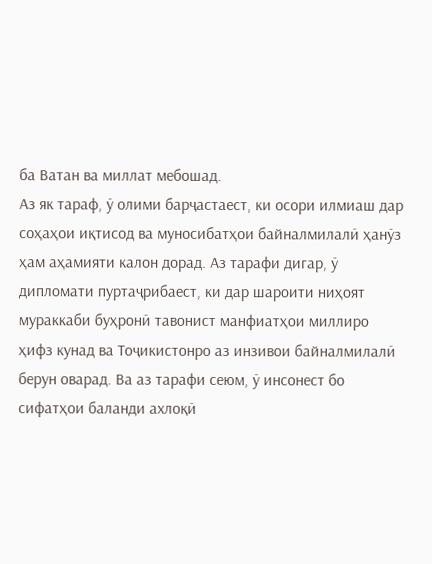ба Ватан ва миллат мебошад.
Аз як тараф, ӯ олими барҷастаест, ки осори илмиаш дар соҳаҳои иқтисод ва муносибатҳои байналмилалӣ ҳанӯз ҳам аҳамияти калон дорад. Аз тарафи дигар, ӯ дипломати пуртаҷрибаест, ки дар шароити ниҳоят мураккаби буҳронӣ тавонист манфиатҳои миллиро ҳифз кунад ва Тоҷикистонро аз инзивои байналмилалӣ берун оварад. Ва аз тарафи сеюм, ӯ инсонест бо сифатҳои баланди ахлоқӣ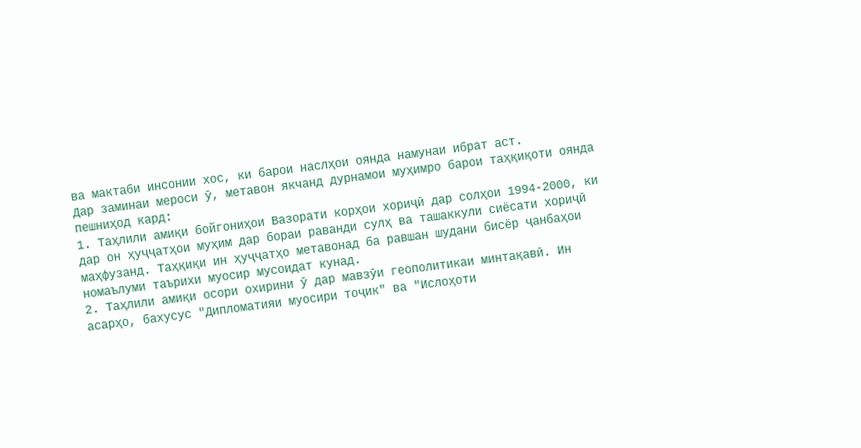ва мактаби инсонии хос, ки барои наслҳои оянда намунаи ибрат аст.
Дар заминаи мероси ӯ, метавон якчанд дурнамои муҳимро барои таҳқиқоти оянда пешниҳод кард:
1. Таҳлили амиқи бойгониҳои Вазорати корҳои хориҷӣ дар солҳои 1994-2000, ки дар он ҳуҷҷатҳои муҳим дар бораи раванди сулҳ ва ташаккули сиёсати хориҷӣ маҳфузанд. Таҳқиқи ин ҳуҷҷатҳо метавонад ба равшан шудани бисёр ҷанбаҳои номаълуми таърихи муосир мусоидат кунад.
2. Таҳлили амиқи осори охирини ӯ дар мавзӯи геополитикаи минтақавӣ. Ин асарҳо, бахусус "Дипломатияи муосири тоҷик" ва "Ислоҳоти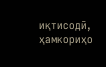иқтисодӣ, ҳамкориҳо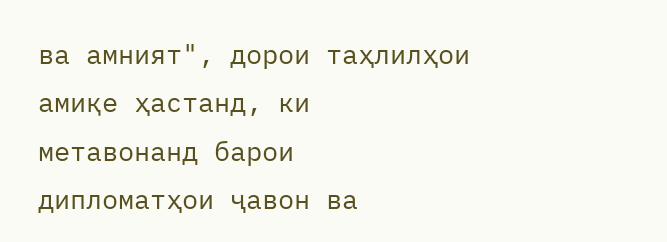ва амният", дорои таҳлилҳои амиқе ҳастанд, ки метавонанд барои дипломатҳои ҷавон ва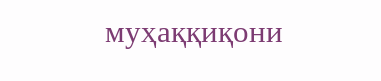муҳаққиқони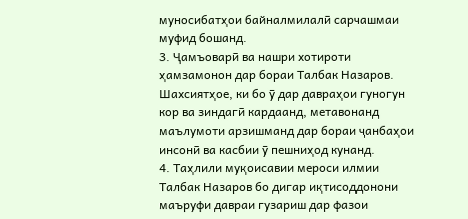муносибатҳои байналмилалӣ сарчашмаи муфид бошанд.
3. Ҷамъоварӣ ва нашри хотироти ҳамзамонон дар бораи Талбак Назаров. Шахсиятҳое, ки бо ӯ дар давраҳои гуногун кор ва зиндагӣ кардаанд, метавонанд маълумоти арзишманд дар бораи ҷанбаҳои инсонӣ ва касбии ӯ пешниҳод кунанд.
4. Таҳлили муқоисавии мероси илмии Талбак Назаров бо дигар иқтисоддонони маъруфи давраи гузариш дар фазои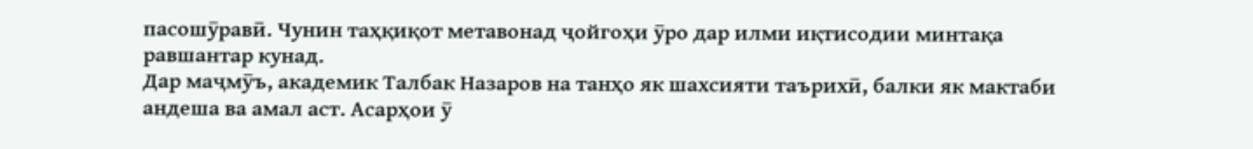пасошӯравӣ. Чунин таҳқиқот метавонад ҷойгоҳи ӯро дар илми иқтисодии минтақа равшантар кунад.
Дар маҷмӯъ, академик Талбак Назаров на танҳо як шахсияти таърихӣ, балки як мактаби андеша ва амал аст. Асарҳои ӯ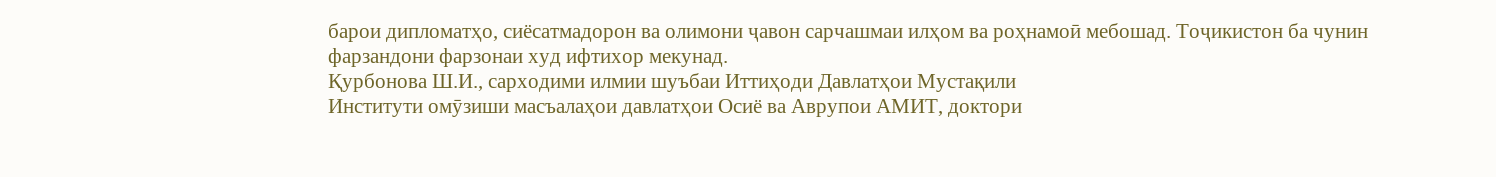барои дипломатҳо, сиёсатмадорон ва олимони ҷавон сарчашмаи илҳом ва роҳнамоӣ мебошад. Тоҷикистон ба чунин фарзандони фарзонаи худ ифтихор мекунад.
Қурбонова Ш.И., сарходими илмии шуъбаи Иттиҳоди Давлатҳои Мустақили
Институти омӯзиши масъалаҳои давлатҳои Осиё ва Аврупои АМИТ, доктори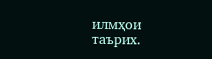илмҳои таърих.